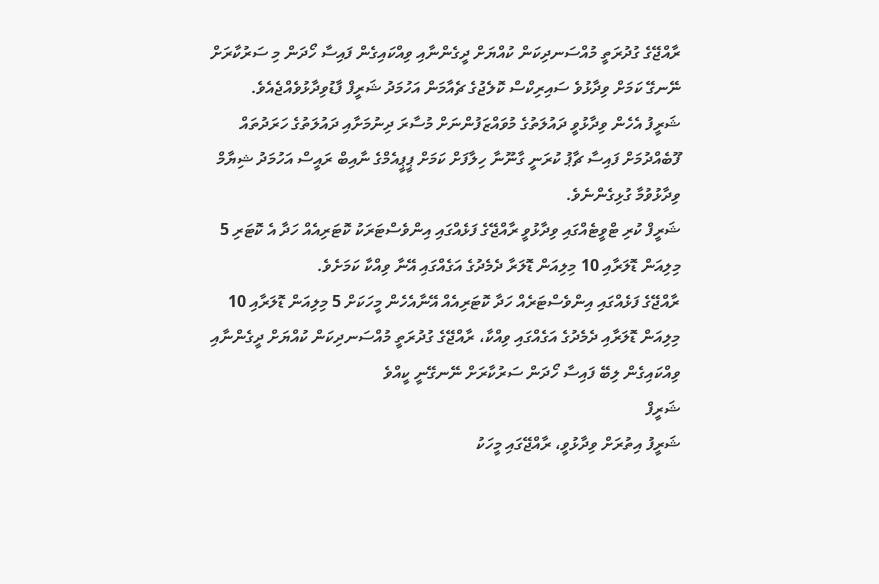ރާއްޖޭގެ ގުދުރަތީ މުއްސަނދިކަން ކުއްޔަށް ދީގެންނާއި ވިއްކައިގެން ފައިސާ ހޯދަން މި ސަރުކާރަށް ނޭނގޭ ކަމަށް ވިދާޅުވެ ސައިރިކްސް ކޮލެޖުގެ ޗެއާމަން އަހުމަދު ޝަރީފް ފާޑުވިދާޅުވެއްޖެއެވެ.
ޝަރީފު އެހެން ވިދާޅުވީ ދައުލަތުގެ މުވައްޒަފުންނަށް މުސާރަ ދިނުމަށާއި ދައުލަތުގެ ހަރަދުތައް ފޫބެއްދުމަށް ފައިސާ ޗާޕު ކުރަނީ ގާނޫނާ ހިލާފަށް ކަމަށް ޕީޕީއެމްގެ ނާއިބް ރައީސް އަހުމަދު ޝިޔާމް ވިދާޅުވުމާ ގުޅިގެންނެވެ.
ޝަރީފް ކުރި ޓްވީޓެއްގައި ވިދާޅުވީ ރާއްޖޭގެ ފަޅެއްގައި އިންވެސްޓަރަކު ކޮޓަރިއެއް ހަދާ އެ ކޮޓަރި 5 މިލިއަން ޑޮލަރާއި 10 މިލިއަން ޑޮލަރާ ދެމެދުގެ އަގެއްގައި އޭނާ ވިއްކާ ކަމަށެވެ.
ރާއްޖޭގެ ފަޅެއްގައި އިންވެސްޓަރެއް ހަދާ ކޮޓަރިއެއް އޭނާއެހެން މީހަކަށް 5 މިލިއަން ޑޮލަރާއި 10 މިލިއަން ޑޮލަރާއި ދެމެދުގެ އަގެއްގައި ވިއްކާ، ރާއްޖޭގެ ގުދުރަތީ މުއްސަނދިކަން ކުއްޔަށް ދީގެންނާއި ވިއްކައިގެން ލިބޭ ފައިސާ ހޯދަން ސަރުކާރަށް ނޭނގޭނީ ކީއްވެ
ޝަރީފް
ޝަރީފު އިތުރަށް ވިދާޅުވީ، ރާއްޖޭގައި މީހަކު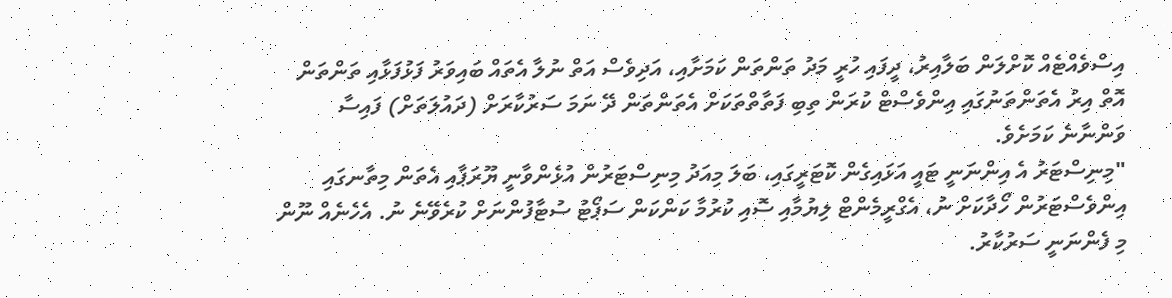އިސްވެއްޓެއް ކޮށްލަން ބަލާއިރު، ދީފައި ހުރީ މަދު ތަންތަން ކަމަށާއި، އަދިވެސް އަތް ނުލާ އެތައް ބައިވަރު ފަޅުފަޅާއި ތަންތަން އޮތް އިރު އެތަންތަނުގައި އިންވެސްޓް ކުރަން ތިބި ފަތާތްތަކަށް އެތަންތަން ދޭ ނަމަ ސަރުކާރަށް (ދައުލަތަށް) ފައިސާ ވަންނާނެ ކަމަށެވެ.
"މިނިސްޓަރު އެ އިންނަނީ ޓައީ އަޅައިގެން ކޮޓަރީގައި، ބަލަ މިއަދު މިނިސްޓަރުން އުޅެންވާނީ ޔޫރަޕާއި އެތަން މިތާނގައި އިންވެސްޓަރުން ހޯދާކަށް ނު، އެގްރީމެންޓް ލިޔުމާއި ސޮއި ކުރުމާ ކަންކަން ސަޕޯޓު ސުޓާފުންނަށް ކުރެވޭނެ ނު. އެހެނެއް ނޫން މި ފެންނަނީ ސަރުކާރު.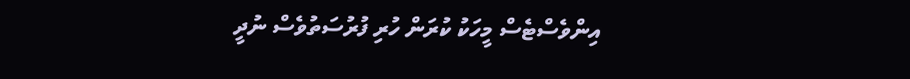އިންވެސްޓެސް މީހަކު ކުރަން ހުރި ފުރުސަތުވެސް ނުދީ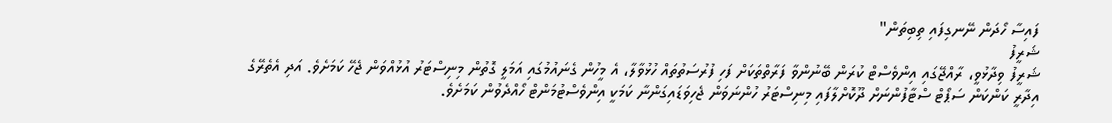ފައިސާ ހޯދަން ނޭނގިފައި ތިބިތަން"
ޝަރީފު
ޝަރީފު ވިދާޅުވީ، ރާއްޖޭގައި އިންވެސްޓް ކުރަން ބޭނުންވާ ފަރާތްތަކަށް ފަހި ފުރުސަތުތައް ހުޅުވާލާ، އެ މީހުން ގެނައުމުގައި އަމަލީ ގޮތުން މިނިސްޓަރު އުޅުއްވަން ޖެހޭ ކަމަށެވެ. އަދި އެތެރޭގެ އިދާރީ ކަންކަން ސަޕޯޓް ސްޓާފުންނަށް ދޫކޮށްލާފައި މިނިސްޓަރު ހުންނަވަން ޖެހިވަޑައިގަންނާ ކަމަކީ އިންވެސްޓުމަންޓް ހޯއްދެވުން ކަމަށެވެ.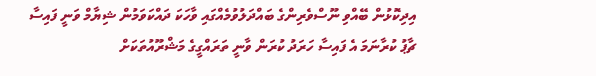އިދިކޮޅުން ބޭއްވި ނޫސްވެރިންގެ ބައްދަލުވުމެއްގައި ވާހަކަ ދައްކަވަމުން ޝިޔާމް ވަނީ ފައިސާ ޗާޕު ކުރާނަމަ އެ ފައިސާ ހަރަދު ކުރަން ވާނީ ތަރައްގީގެ މަޝްރޫއުތަކަށް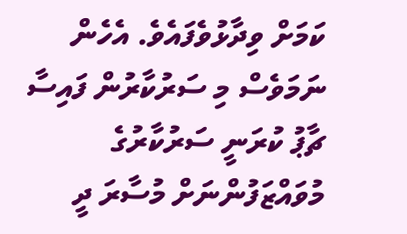ކަމަށް ވިދާޅުވެފައެވެ. އެހެން ނަމަވެސް މި ސަރުކާރުން ފައިސާ ޗާޕު ކުރަނީ ސަރުކާރުގެ މުވައްޒަފުންނަށް މުސާރަ ދީ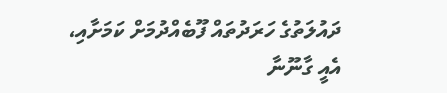ދައުލަތުގެ ހަރަދުތައް ފޫބެއްދުމަށް ކަމަށާއި، އެއީ ގާނޫނާ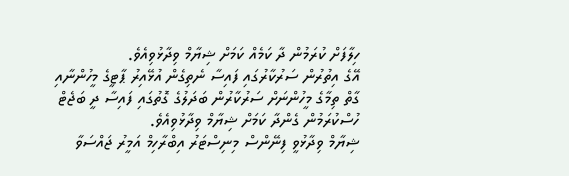ހިލާފަށް ކުރަމުން ދާ ކަމެއް ކަމަށް ޝިޔާމް ވިދާޅުވިއެވެ.
އޭގެ އިތުރުން ސަރުކާރުގައި ފައިސާ ނެތިގެން އުޅޭއިރު ޕާޓީގެ މީހުންނާއި ގާތް ތިމާގެ މީހުންނަށް ސަރުކާރުން ބަދަލުގެ ގޮތުގައި ފައިސާ ދީ ބަޖެޓް ހުސްކުރަމުން ގެންދާ ކަމަށް ޝިޔާމް ވިދާޅުވިއެވެ.
ޝިޔާމް ވިދާޅުވީ ފިނޭންސް މިނިސްޓަރު އިބްރާހިމް އަމީރު ޖައްސަވާ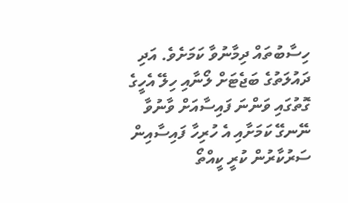ހިސާބުތައް ދިމާނުވާ ކަމަށެވެ. އަދި ދައުލަތުގެ ބަޖެޓަށް ލޯނާއި ހިލޭ އެހީގެ ގޮތުގައި ވަންނަ ފައިސާއަށް ވާނުވާ ނޭނގޭ ކަމަށާއި އެ ހުރިހާ ފައިސާއިން ސަރުކާރުން ކުރީ ކީއްތޯ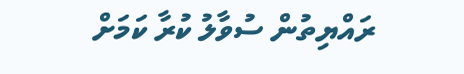ރައްޔިތުން ސުވާލު ކުރާ ކަމަށް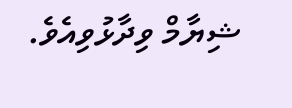ޝިޔާމް ވިދާޅުވިއެވެ.